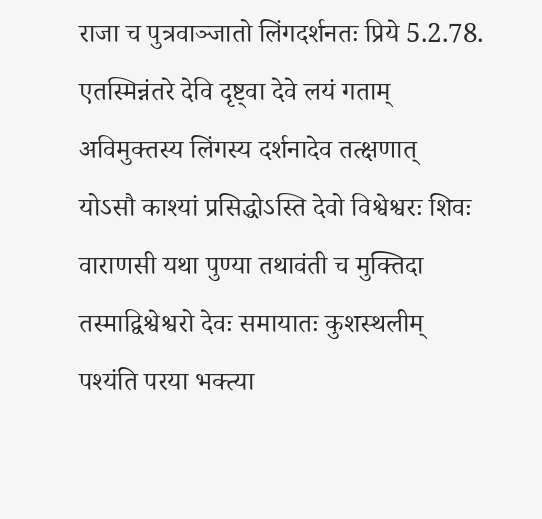राजा च पुत्रवाञ्जातो लिंगदर्शनतः प्रिये 5.2.78.
एतस्मिन्नंतरे देवि दृष्ट्वा देवे लयं गताम्
अविमुक्तस्य लिंगस्य दर्शनादेव तत्क्षणात्
योऽसौ काश्यां प्रसिद्धोऽस्ति देवो विश्वेश्वरः शिवः
वाराणसी यथा पुण्या तथावंती च मुक्तिदा
तस्माद्विश्वेश्वरो देवः समायातः कुशस्थलीम्
पश्यंति परया भक्त्या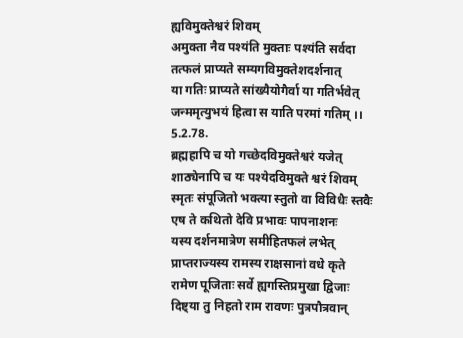ह्यविमुक्तेश्वरं शिवम्
अमुक्ता नैव पश्यंति मुक्ताः पश्यंति सर्वदा
तत्फलं प्राप्यते सम्यगविमुक्तेशदर्शनात्
या गतिः प्राप्यते सांख्यैयोगैर्वा या गतिर्भवेत्
जन्ममृत्युभयं हित्वा स याति परमां गतिम् ।। 5.2.78.
ब्रह्महापि च यो गच्छेदविमुक्तेश्वरं यजेत्
शाठ्येनापि च यः पश्येदविमुक्ते श्वरं शिवम्
स्मृतः संपूजितो भक्त्या स्तुतो वा विविधैः स्तवैः
एष ते कथितो देवि प्रभावः पापनाशनः
यस्य दर्शनमात्रेण समीहितफलं लभेत्
प्राप्तराज्यस्य रामस्य राक्षसानां वधे कृते
रामेण पूजिताः सर्वे ह्यगस्तिप्रमुखा द्विजाः
दिष्ट्या तु निहतो राम रावणः पुत्रपौत्रवान्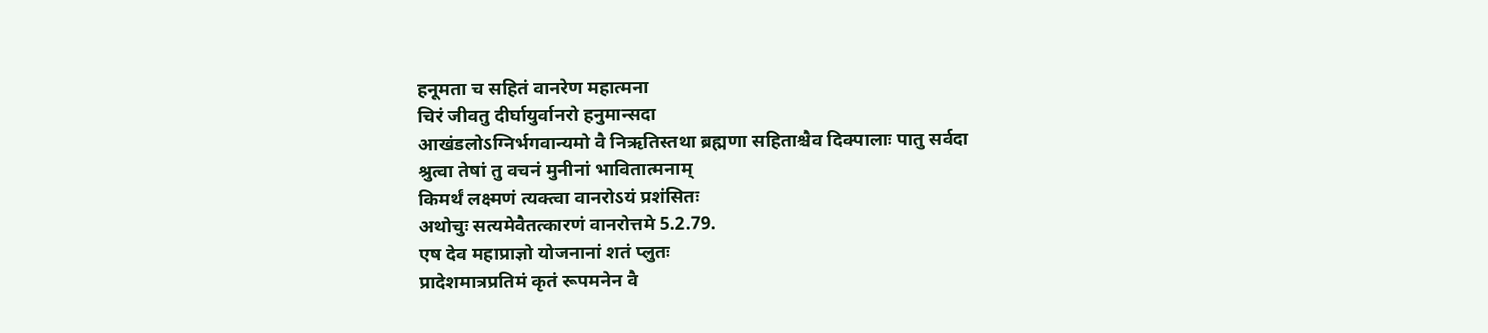हनूमता च सहितं वानरेण महात्मना
चिरं जीवतु दीर्घायुर्वानरो हनुमान्सदा
आखंडलोऽग्निर्भगवान्यमो वै निऋतिस्तथा ब्रह्मणा सहिताश्चैव दिक्पालाः पातु सर्वदा
श्रुत्वा तेषां तु वचनं मुनीनां भावितात्मनाम्
किमर्थं लक्ष्मणं त्यक्त्वा वानरोऽयं प्रशंसितः
अथोचुः सत्यमेवैतत्कारणं वानरोत्तमे 5.2.79.
एष देव महाप्राज्ञो योजनानां शतं प्लुतः
प्रादेशमात्रप्रतिमं कृतं रूपमनेन वै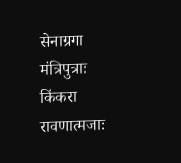सेनाग्रगा मंत्रिपुत्राः किंकरा रावणात्मजाः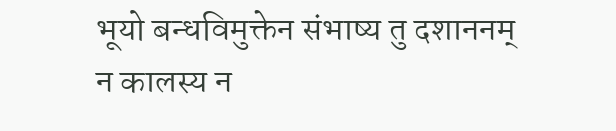भूयो बन्धविमुक्तेन संभाष्य तु दशाननम्
न कालस्य न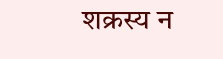शक्रस्य न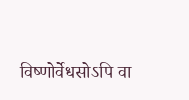विष्णोर्वेधसोऽपि वा